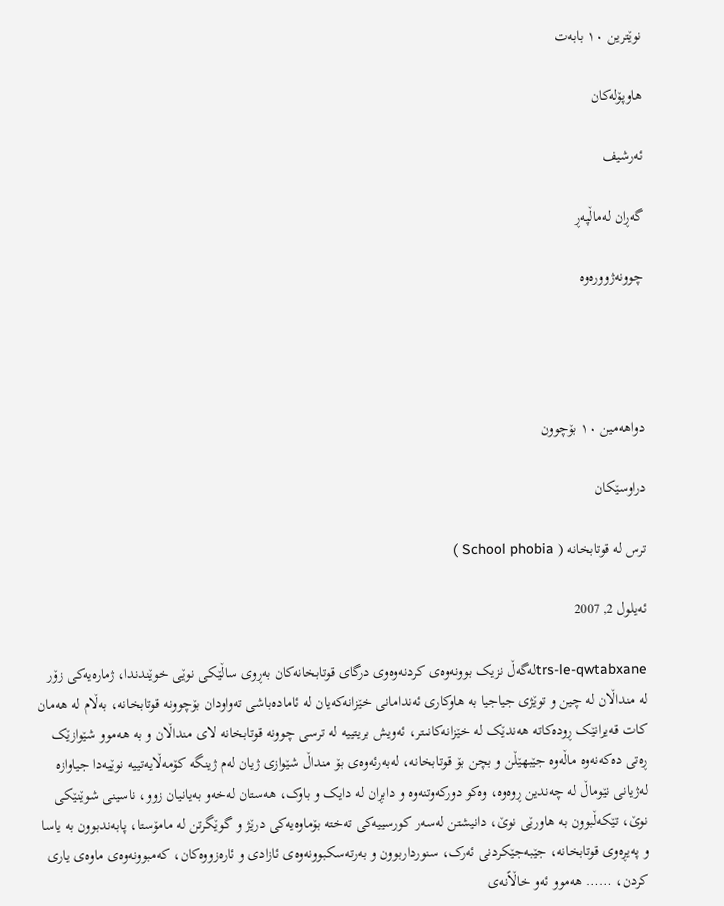نوێترین ١٠ بابەت

هاوپۆلەکان

ئەرشیف

گەڕان لەماڵپەڕ

چوونه‌ژووره‌وه‌




دواهەمین ١٠ بۆچوون

دراوسێکان

ترس لە قوتابخانە ( School phobia )

ئه‌یلول 2, 2007

trs-le-qwtabxaneلەگەڵ نزیک بوونەوەى کردنەوەوى درگاى قوتابخانەکان بەڕوى ساڵێکى نوێى خوێندندا، ژمارەیەکى زۆر لە منداڵان لە چین و توێژى جیاجیا بە هاوکارى ئەندامانى خێزانەکەیان لە ئامادەباشى تەواودان بۆچوونە قوتابخانە، بەڵام لە هەمان کات قەیرانێک ڕودەکاتە هەندێک لە خێزانەکانىتر، ئەویش بریتییە لە ترسى چوونە قوتابخانە لاى منداڵان و بە هەموو شێوازێک ڕەتى دەکەنەوە ماڵەوە جێبهێڵن و بچن بۆ قوتابخانە، لەبەرئەوەى بۆ منداڵ شێوازى ژیان لەم ژینگە کۆمەڵایەتییە نوێیەدا جیاوازە لەژیانى نێوماڵ لە چەندین ڕوەوە، وەکو دورکەوتنەوە و دابڕان لە دایک و باوک، هەستان لەخەو بەیانیان زوو، ناسینى شوێنێکى نوێ، تێکەڵبوون بە هاورێى نوێ، دانیشتن لەسەر کورسییەکى تەختە بۆماوەیەکى درێژ و گوێگرتن لە مامۆستا، پابەندبوون بە یاسا و پەیڕەوى قوتابخانە، جێبەجێکردنى ئەرک، سنورداربوون و بەرتەسکبوونەوەى ئازادی و ئارەزووەکان، کەمبوونەوەى ماوەى یارى کردن، …… هەموو ئەو خاڵاًنەى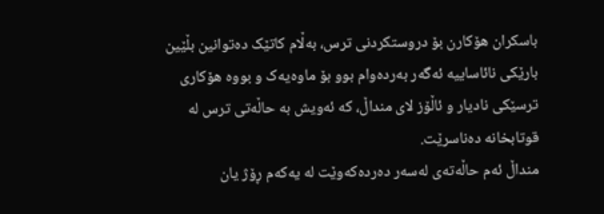باسکران هۆکارن بۆ دروستکردنى ترس، بەڵام کاتێک دەتوانین بڵێین بارێکى نائاساییە ئەگەر بەردەوام بوو بۆ ماوەیەک و بووە هۆکارى ترسێکى نادیار و ئاڵۆز لاى منداڵ، کە ئەویش بە حاڵەتى ترس لە قوتابخانە دەناسرێت.
منداڵ ئەم حاڵەتەى لەسەر دەردەکەوێت لە یەکەم ڕۆژ یان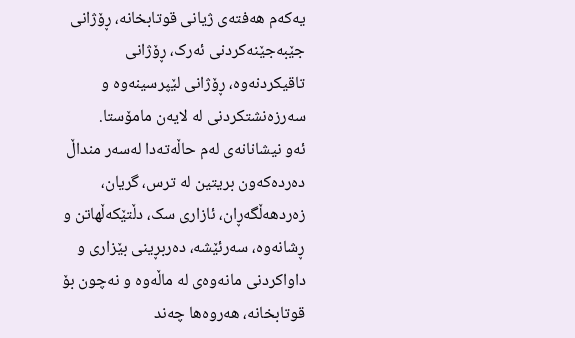یەکەم هەفتەى ژیانى قوتابخانە، ڕۆژانى جێبەجێنەکردنى ئەرک، ڕۆژانى تاقیکردنەوە، ڕۆژانى لێپرسینەوە و سەرزەنشتکردنى لە لایەن مامۆستا.
ئەو نیشانانەى لەم حاڵەتەدا لەسەر منداڵ دەردەکەون بریتین لە ترس، گریان، زەردهەڵگەڕان، ئازارى سک، دڵتێکەڵهاتن و ڕشانەوە، سەرئێشە، دەربڕینى بێزارى و داواکردنى مانەوەى لە ماڵەوە و نەچون بۆ قوتابخانە، هەروەها چەند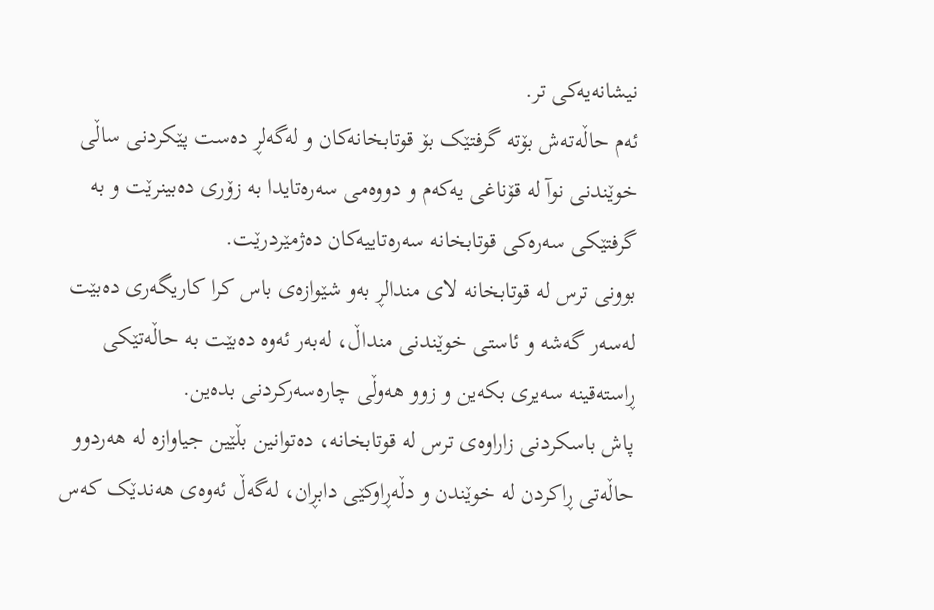نیشانەیەکى تر.
ئەم حاڵەتەش بۆتە گرفتێک بۆ قوتابخانەکان و لەگەلڕ دەست پێکردنى ساڵى خوێندنى نوآ لە قۆناغى یەکەم و دووەمى سەرەتایدا بە زۆرى دەبینرێت و بە گرفتێکى سەرەکى قوتابخانە سەرەتاییەکان دەژمێردرێت.
بوونى ترس لە قوتابخانە لاى مندالڕ بەو شێوازەى باس کرا کاریگەرى دەبێت لەسەر گەشە و ئاستى خوێندنى منداڵ، لەبەر ئەوە دەبێت بە حاڵەتێکى ڕاستەقینە سەیرى بکەین و زوو هەوڵى چارەسەرکردنى بدەین.
پاش باسکردنى زاراوەى ترس لە قوتابخانە، دەتوانین بڵێین جیاوازە لە هەردوو حاڵەتى ڕاکردن لە خوێندن و دڵەڕاوکێى دابڕان، لەگەڵ ئەوەى هەندێک کەس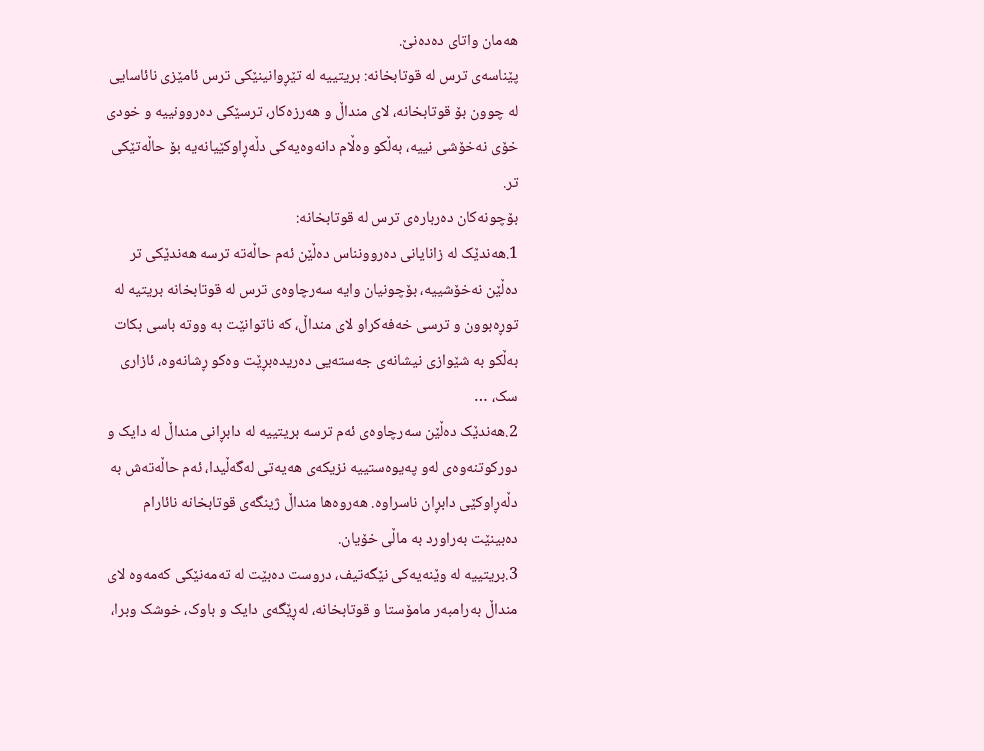هەمان واتاى دەدەنێ.
پێناسەى ترس لە قوتابخانە: بریتییە لە تێڕوانینێکى ترس ئامێزى نائاسایى لە چوون بۆ قوتابخانە، لاى منداڵ و هەرزەکار، ترسێکى دەروونییە و خودى خۆى نەخۆشى نییە، بەڵکو وەڵام دانەوەیەکى دڵەڕاوکێیانەیە بۆ حاڵەتێکى تر.
بۆچونەکان دەربارەى ترس لە قوتابخانە:
1.هەندێک لە زانایانى دەروونناس دەڵێن ئەم حاڵەتە ترسە هەندێکى تر دەڵێن نەخۆشییە، بۆچونیان وایە سەرچاوەى ترس لە قوتابخانە بریتیە لە توڕەبوون و ترسى خەفەکراو لاى منداڵ، کە ناتوانێت بە ووتە باسی بکات بەڵکو بە شێوازى نیشانەى جەستەیى دەریدەبڕێت وەکو ڕشانەوە، ئازارى سک، …
2.هەندێک دەڵێن سەرچاوەى ئەم ترسە بریتییە لە دابڕانى منداڵ لە دایک و دورکوتنەوەى لەو پەیوەستییە نزیکەى هەیەتى لەگەڵیدا، ئەم حاڵەتەش بە دڵەڕاوکێى دابڕان ناسراوە. هەروەها منداڵ ژینگەى قوتابخانە نائارام دەبینێت بەراورد بە ماڵى خۆیان.
3.بریتییە لە وێنەیەکى نێگەتیف، دروست دەبێت لە تەمەنێکى کەمەوە لاى منداڵ بەرامبەر مامۆستا و قوتابخانە، لەڕێگەى دایک و باوک، خوشک وبرا،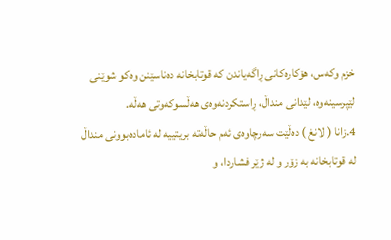خزم وکەس، هۆکارەکانى ڕاگەیاندن کە قوتابخانە دەناسێنن وەکو شوێنی لێپرسینەوە، لێدانى منداڵ، ڕاستکردنەوەى هەڵسوکەوتى هەڵە.
4.زانا ( لانغ ) دەڵێت سەرچاوەى ئەم حاڵەتە بریتییە لە ئامادەبوونى منداڵ لە قوتابخانە بە زۆر و لە ژێر فشاردا، و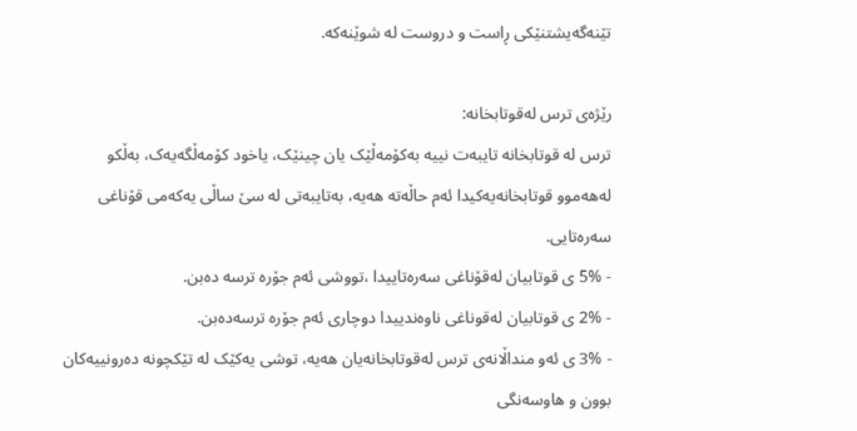تێنەگەیشتنێکى ڕاست و دروست لە شوێنەکە.

رێژەى ترس لەقوتابخانە:
ترس لە قوتابخانە تایبەت نییە بەکۆمەڵێک یان چینێک، یاخود کۆمەڵگەیەک، بەڵکو لەهەموو قوتابخانەیەکیدا ئەم حاڵەتە هەیە، بەتایبەتى لە سێ ساڵى یەکەمى قۆناغى سەرەتایى.
- 5% ى قوتابیان لەقۆناغى سەرەتاییدا ،تووشى ئەم جۆرە ترسە دەبن.
- 2% ى قوتابیان لەقوناغى ناوەندییدا دوچارى ئەم جۆرە ترسەدەبن.
- 3% ى ئەو منداڵانەى ترس لەقوتابخانەیان هەیە، توشى یەکێک لە تێکچونە دەرونییەکان بوون و هاوسەنگى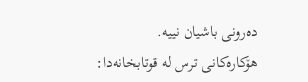دەرونى باشیان نییە.
هۆکارەکانى ترس لە قوتابخانەدا: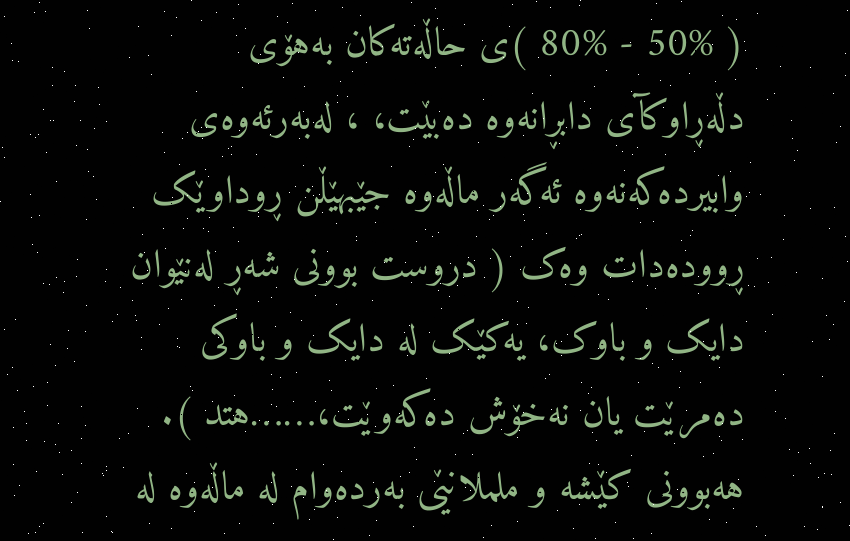( 50% - 80% )ى حاڵەتەکان بەهۆى دڵەڕاوکآى دابڕانەوە دەبێت، ، لەبەرئەوەى وابیردەکەنەوە ئەگەر ماڵەوە جێبهێڵن ڕوداوێک ڕوودەدات وەک ( دروست بوونى شەڕ لەنێوان دایک و باوک، یەکێک لە دایک و باوکى دەمرێت یان نەخۆش دەکەوێت،……هتد ).
هەبوونى کێشە و ململانێى بەردەوام لە ماڵەوە لە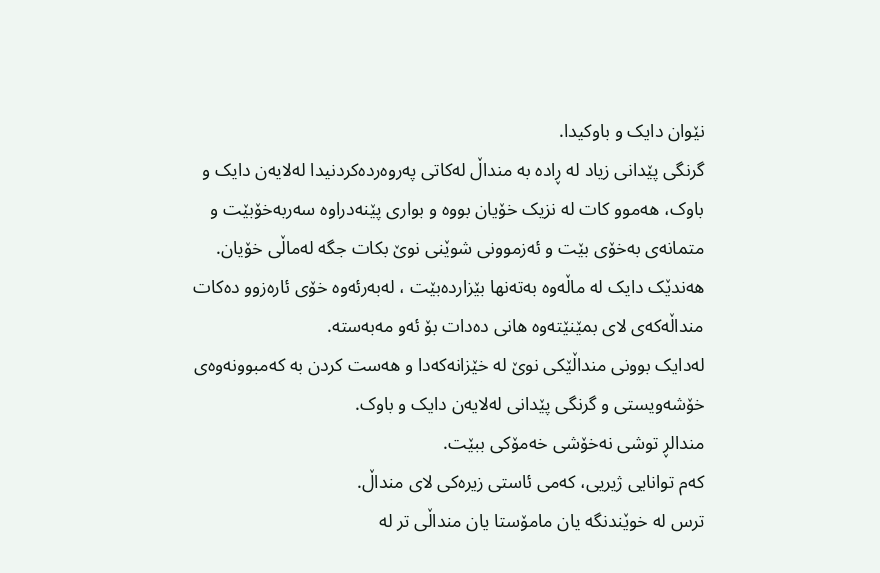نێوان دایک و باوکیدا.
گرنگى پێدانى زیاد لە ڕادە بە منداڵ لەکاتى پەروەردەکردنیدا لەلایەن دایک و باوک، هەموو کات لە نزیک خۆیان بووە و بوارى پێنەدراوە سەربەخۆبێت و متمانەى بەخۆى بێت و ئەزموونى شوێنى نوێ بکات جگە لەماڵى خۆیان.
هەندێک دایک لە ماڵەوە بەتەنها بێزاردەبێت ، لەبەرئەوە خۆی ئارەزوو دەکات منداڵەکەی لاى بمێنێتەوە هانى دەدات بۆ ئەو مەبەستە.
لەدایک بوونى منداڵێکى نوێ لە خێزانەکەدا و هەست کردن بە کەمبوونەوەى خۆشەویستى و گرنگى پێدانى لەلایەن دایک و باوک.
مندالڕ توشى نەخۆشى خەمۆکى ببێت.
کەم توانایى ژیریى، کەمى ئاستى زیرەکى لاى منداڵ.
ترس لە خوێندنگە یان مامۆستا یان منداڵى تر لە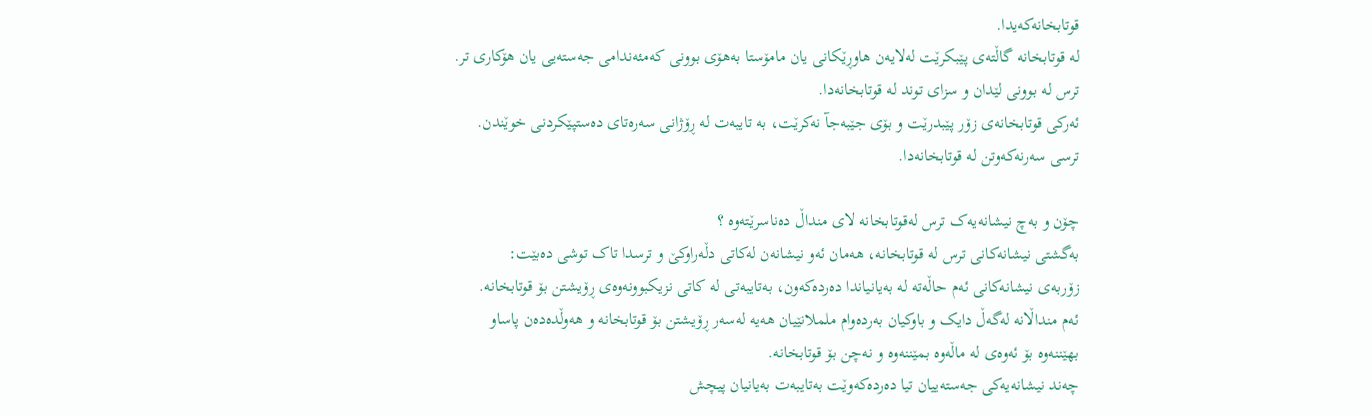قوتابخانەکەیدا.
لە قوتابخانە گاڵتەى پێبکرێت لەلایەن هاوڕێکانی یان مامۆستا بەهۆى بوونى کەمئەندامى جەستەیى یان هۆکارى تر.
ترس لە بوونى لێدان و سزاى توند لە قوتابخانەدا.
ئەرکى قوتابخانەى زۆر پێبدرێت و بۆى جێبەجآ نەکرێت، بە تایبەت لە ڕۆژانى سەرەتاى دەستپێکردنى خوێندن.
ترسى سەرنەکەوتن لە قوتابخانەدا.

چۆن و بەچ نیشانەیەک ترس لەقوتابخانە لاى منداڵ دەناسرێتەوە ؟
بەگشتى نیشانەکانى ترس لە قوتابخانە، هەمان ئەو نیشانەن لەکاتى دڵەراوکێ و ترسدا تاک توشى دەبێت:
زۆربەى نیشانەکانى ئەم حاڵەتە لە بەیانیاندا دەردەکەون، بەتایبەتى لە کاتى نزیکبوونەوەى ڕۆیشتن بۆ قوتابخانە.
ئەم منداڵانە لەگەڵ دایک و باوکیان بەردەوام ململانێیان هەیە لەسەر ڕۆیشتن بۆ قوتابخانە و هەوڵدەدەن پاساو بهێننەوە بۆ ئەوەى لە ماڵەوە بمێننەوە و نەچن بۆ قوتابخانە.
چەند نیشانەیەکی جەستەییان تیا دەردەکەوێت بەتایبەت بەیانیان پیچش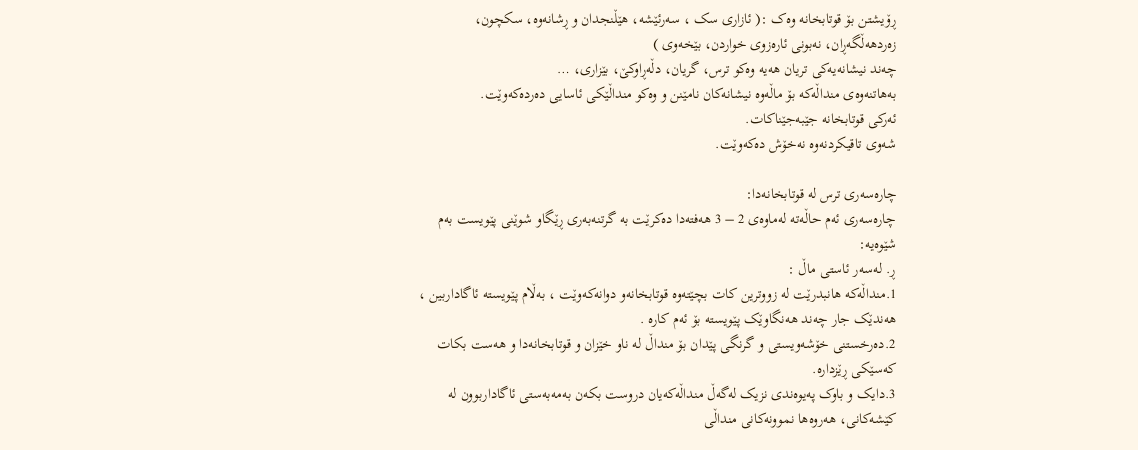ڕۆیشتن بۆ قوتابخانە وەک :( ئازارى سک ، سەرئێشە، هێڵنجدان و ڕشانەوە، سکچون، زەردهەڵگەڕان، نەبونى ئارەزوى خواردن، بێخەوى )
چەند نیشانەیەکى تریان هەیە وەکو ترس، گریان، دڵەڕاوکێ، بێزارى، …
بەهاتنەوەى منداڵەکە بۆ ماڵەوە نیشانەکان نامێنن و وەکو منداڵێکى ئاسایى دەردەکەوێت.
ئەرکى قوتابخانە جێبەجێناکات.
شەوى تاقیکردنەوە نەخۆش دەکەوێت.

چارەسەرى ترس لە قوتابخانەدا:
چارەسەرى ئەم حاڵەتە لەماوەى 2 – 3 هەفتەدا دەکرێت بە گرتنەبەرى ڕێگاو شوێنى پێویست بەم شێوەیە:
ڕ. لەسەر ئاستى ماڵ :
1.منداڵەکە هانبدرێت لە زووترین کات بچێتەوە قوتابخانەو دوانەکەوێت ، بەڵام پێویستە ئاگاداربین ، هەندێک جار چەند هەنگاوێک پێویستە بۆ ئەم کارە .
2.دەرخستنى خۆشەویستى و گرنگى پێدان بۆ منداڵ لە ناو خێزان و قوتابخانەدا و هەست بکات کەسێکى ڕێزدارە.
3.دایک و باوک پەیوەندى نزیک لەگەڵ منداڵەکەیان دروست بکەن بەمەبەستى ئاگاداربوون لە کێشەکانى، هەروەها نموونەکانى منداڵى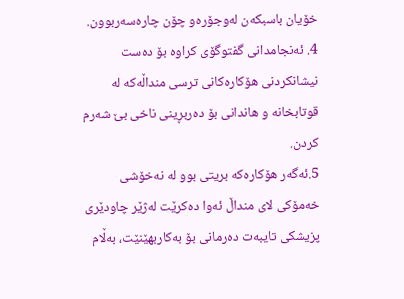خۆیان باسبکەن لەوجۆرەو چۆن چارەسەربوون.
4. ئەنجامدانى گفتوگۆى کراوە بۆ دەست نیشانکردنى هۆکارەکانى ترسى منداڵەکە لە قوتابخانە و هاندانى بۆ دەربڕینى ناخى بێ شەرم کردن.
5.ئەگەر هۆکارەکە بریتى بوو لە نەخۆشى خەمۆکى لاى منداڵ ئەوا دەکرێت لەژێر چاودێرى پزیشکى تایبەت دەرمانى بۆ بەکاربهێنێت، بەڵام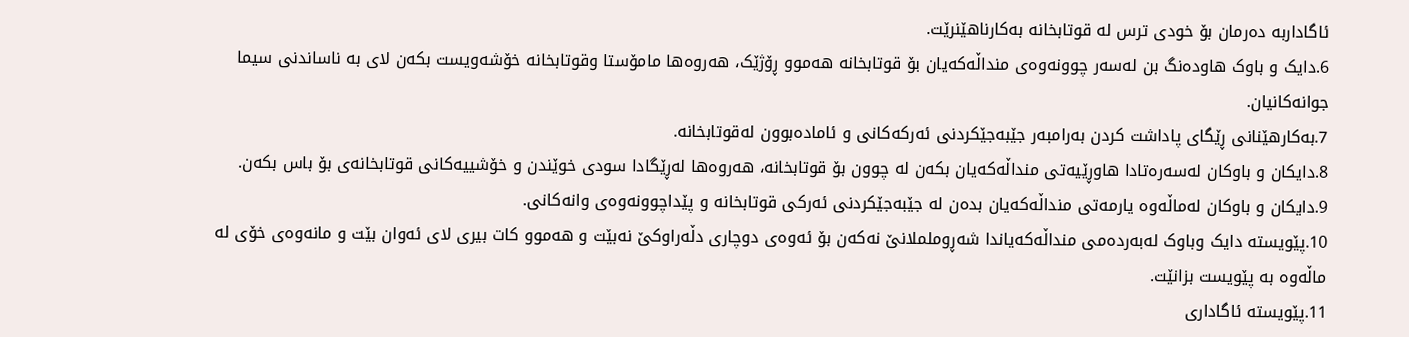ئاگاداربە دەرمان بۆ خودى ترس لە قوتابخانە بەکارناهێنرێت.
6.دایک و باوک هاودەنگ بن لەسەر چوونەوەى منداڵەکەیان بۆ قوتابخانە هەموو ڕۆژێک، هەروەها مامۆستا وقوتابخانە خۆشەویست بکەن لاى بە ناساندنى سیما جوانەکانیان.
7.بەکارهێنانى ڕێگاى پاداشت کردن بەرامبەر جێبەجێکردنى ئەرکەکانى و ئامادەبوون لەقوتابخانە.
8.دایکان و باوکان لەسەرەتادا هاوڕێیەتى منداڵەکەیان بکەن لە چوون بۆ قوتابخانە، هەروەها لەڕێگادا سودى خوێندن و خۆشییەکانى قوتابخانەى بۆ باس بکەن.
9.دایکان و باوکان لەماڵەوە یارمەتى منداڵەکەیان بدەن لە جێبەجێکردنى ئەرکى قوتابخانە و پێداچوونەوەى وانەکانى.
10.پێویستە دایک وباوک لەبەردەمى منداڵەکەیاندا شەڕوململانێ نەکەن بۆ ئەوەى دوچارى دڵەراوکێ نەبێت و هەموو کات بیرى لاى ئەوان بێت و مانەوەى خۆى لە ماڵەوە بە پێویست بزانێت.
11.پێویستە ئاگادارى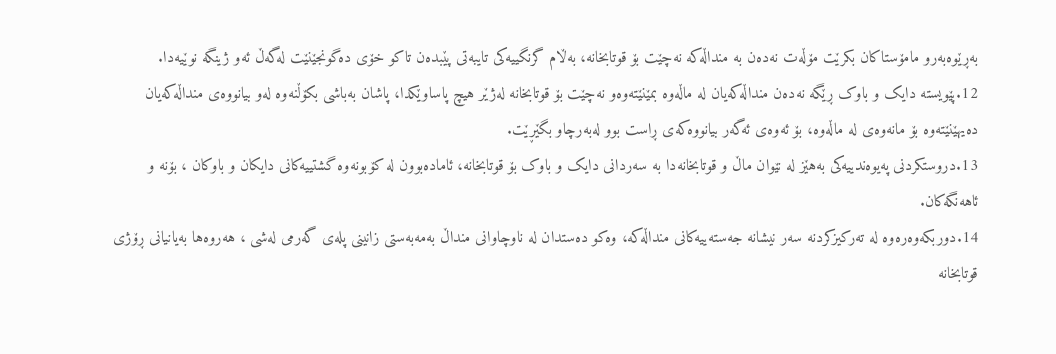بەڕێوەبەرو مامۆستاکان بکرێت مۆڵەت نەدەن بە منداڵەکە نەچێت بۆ قوتابخانە، بەڵام گرنگییەکى تایبەتى پێبدەن تاکو خۆى دەگونجێنێت لەگەڵ ئەو ژینگە نوێیەدا.
12.پێویستە دایک و باوک ڕێگە نەدەن منداڵەکەیان لە ماڵەوە بمێنێتەوەو نەچێت بۆ قوتابخانە لەژێر هیچ پاساوێکدا، پاشان بەباشى بکۆڵنەوە لەو بیانووەى منداڵەکەیان دەیهێنێتەوە بۆ مانەوەى لە ماڵەوە، بۆ ئەوەى ئەگەر بیانووەکەى ڕاست بوو لەبەرچاو بگێڕێت.
13.دروستکردنى پەیوەندییەکى بەهێز لە نێوان ماڵ و قوتابخانەدا بە سەردانى دایک و باوک بۆ قوتابخانە، ئامادەبوون لە کۆبونەوە گشتییەکانى دایکان و باوکان ، بۆنە و ئاهەنگەکان.
14.دوربکەوەرەوە لە تەرکیزکردنە سەر نیشانە جەستەییەکانى منداڵەکە، وەکو دەستدان لە ناوچاوانى منداڵ بەمەبەستى زانینى پلەى گەرمى لەشى ، هەروەها بەیانیانى ڕۆژى قوتابخانە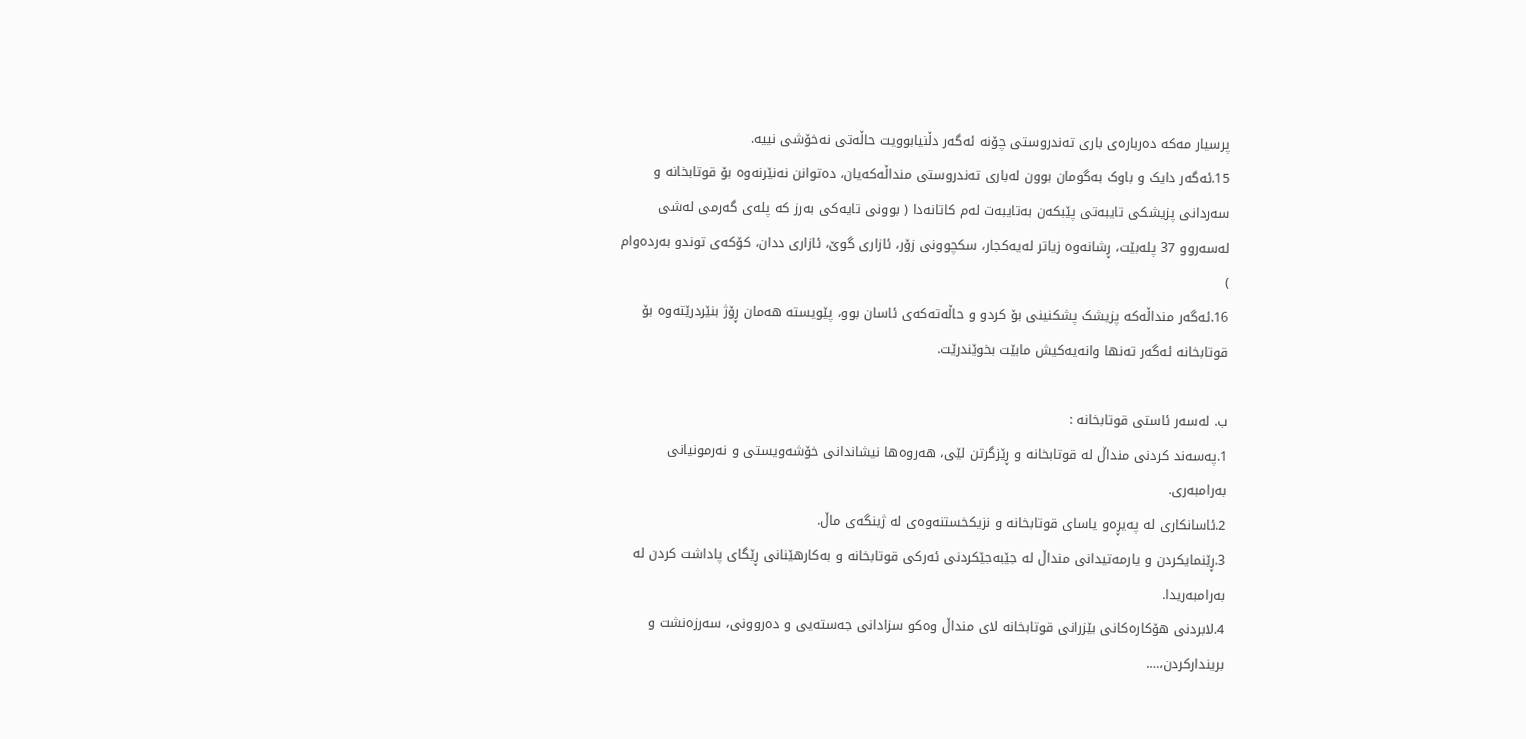پرسیار مەکە دەربارەى بارى تەندروستى چۆنە ئەگەر دڵنیابوویت حاڵەتى نەخۆشى نییە.
15.ئەگەر دایک و باوک بەگومان بوون لەبارى تەندروستى منداڵەکەیان، دەتوانن نەنێرنەوە بۆ قوتابخانە و سەردانى پزیشکى تایبەتى پێبکەن بەتایبەت لەم کاتانەدا ( بوونى تایەکى بەرز کە پلەى گەرمى لەشى لەسەروو 37 پلەبێت، ڕشانەوە زیاتر لەیەکجار، سکچوونى زۆر، ئازارى گوێ، ئازارى ددان، کۆکەى توندو بەردەوام )
16.ئەگەر منداڵەکە پزیشک پشکنینى بۆ کردو و حاڵەتەکەى ئاسان بوو، پێویستە هەمان ڕۆژ بنێردرێتەوە بۆ قوتابخانە ئەگەر تەنها وانەیەکیش مابێت بخوێندرێت.

ب. لەسەر ئاستى قوتابخانە :
1.پەسەند کردنى منداڵ لە قوتابخانە و ڕێزگرتن لێی، هەروەها نیشاندانى خۆشەویستى و نەرمونیانى بەرامبەرى.
2.ئاسانکارى لە پەیڕەو یاساى قوتابخانە و نزیکخستنەوەى لە ژینگەى ماڵ.
3.ڕێنمایکردن و یارمەتیدانى منداڵ لە جێبەجێکردنى ئەرکى قوتابخانە و بەکارهێنانى ڕێگاى پاداشت کردن لە بەرامبەریدا.
4.لابردنى هۆکارەکانى بێزرانى قوتابخانە لاى منداڵ وەکو سزادانى جەستەیى و دەروونى، سەرزەنشت و بریندارکردن،….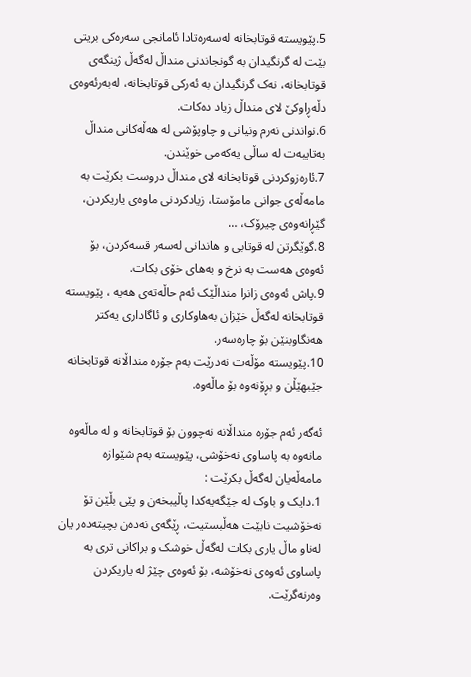5.پێویستە قوتابخانە لەسەرەتادا ئامانجى سەرەکى بریتى بێت لە گرنگیدان بە گونجاندنى منداڵ لەگەڵ ژینگەى قوتابخانە، نەک گرنگیدان بە ئەرکى قوتابخانە، لەبەرئەوەى دڵەڕاوکێ لاى منداڵ زیاد دەکات.
6.نواندنى نەرم ونیانى و چاوپۆشى لە هەڵەکانى منداڵ بەتایبەت لە ساڵى یەکەمى خوێندن.
7.ئارەزوکردنى قوتابخانە لاى منداڵ دروست بکرێت بە مامەڵەى جوانى مامۆستا، زیادکردنى ماوەى یاریکردن، گێڕانەوەى چیرۆک، …
8.گوێگرتن لە قوتابى و هاندانى لەسەر قسەکردن، بۆ ئەوەى هەست بە نرخ و بەهاى خۆى بکات.
9.پاش ئەوەى زانرا منداڵێک ئەم حاڵەتەى هەیە ، پێویستە قوتابخانە لەگەڵ خێزان بەهاوکارى و ئاگادارى یەکتر هەنگاوبنێن بۆ چارەسەر.
10.پێویستە مۆڵەت نەدرێت بەم جۆرە منداڵانە قوتابخانە جێبهێڵن و بڕۆنەوە بۆ ماڵەوە.

ئەگەر ئەم جۆرە منداڵانە نەچوون بۆ قوتابخانە و لە ماڵەوە مانەوە بە پاساوى نەخۆشى، پێویستە بەم شێوازە مامەڵەیان لەگەڵ بکرێت :
1.دایک و باوک لە جێگەیەکدا پاڵیبخەن و پێى بڵێن تۆ نەخۆشیت نابێت هەڵبستیت، ڕێگەى نەدەن بچیتەدەر یان لەناو ماڵ یارى بکات لەگەڵ خوشک و براکانى ترى بە پاساوى ئەوەى نەخۆشە، بۆ ئەوەى چێژ لە یاریکردن وەرنەگرێت.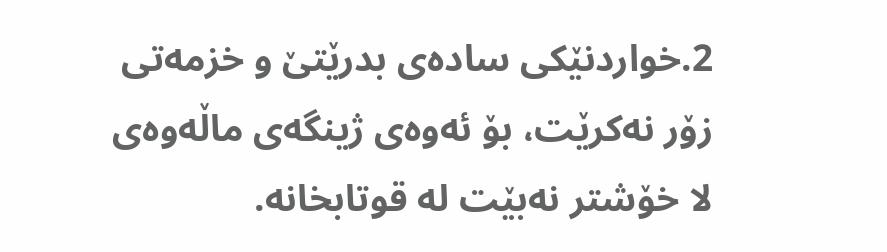2.خواردنێکى سادەى بدرێتێ و خزمەتى زۆر نەکرێت، بۆ ئەوەى ژینگەى ماڵەوەى لا خۆشتر نەبێت لە قوتابخانە.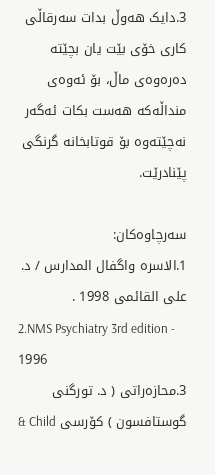3.دایک هەوڵ بدات سەرقاڵى کارى خۆى بێت یان بچێتە دەرەوەى ماڵ، بۆ ئەوەى منداڵەکە هەست بکات ئەگەر نەچێتەوە بۆ قوتابخانە گرنگى پێنادرێت.

سەرچاوەکان:
1.الاسرە واگفال المدارس / د. على القائمى 1998 .
2.NMS Psychiatry 3rd edition - 1996
3.محازەراتى ( د. تورگنى گوستافسون ) کۆرسى Child &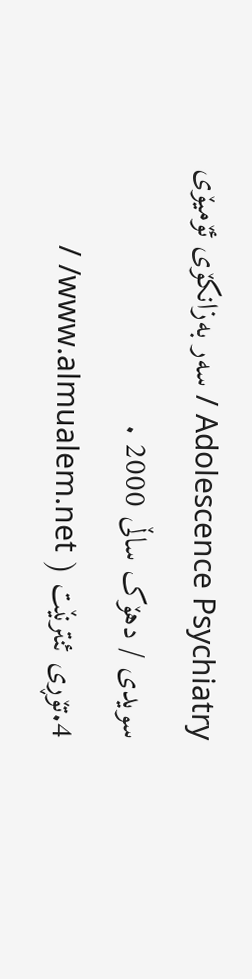Adolescence Psychiatry / سەر بەزانکۆى ئۆمیۆى سویدى / دهۆک ساڵى 2000 .
4.تۆڕى ئنترنێت ( www.almualem.net/ /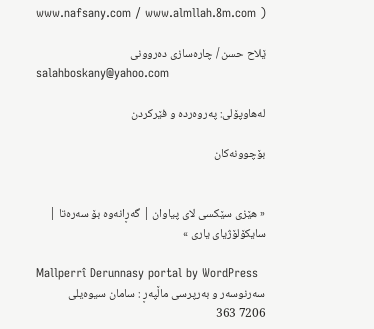www.nafsany.com / www.almllah.8m.com )

ێلاح حسن / چارەسازى دەروونى
salahboskany@yahoo.com

لەهاوپۆلی: په‌روه‌رده‌ و فێركردن

بۆچوونەکان


« هێزی سێکسی لای پیاوان | گەڕانەوە بۆ سەرەتا | سایکۆلۆژیای یاری »

Mallperrî Derunnasy portal by WordPress
سەرنوسەر و بەرپرسی ماڵپەڕ : سامان سیوەیلی
7206 363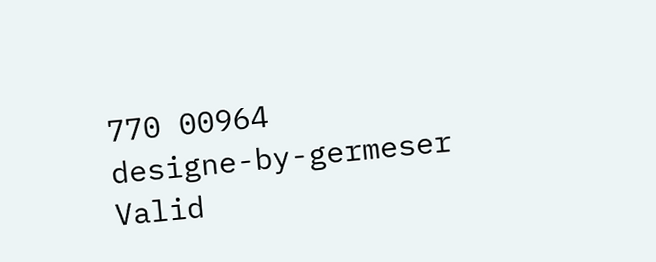770 00964
designe-by-germeser
Valid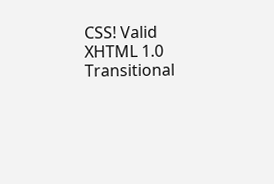CSS! Valid XHTML 1.0 Transitional